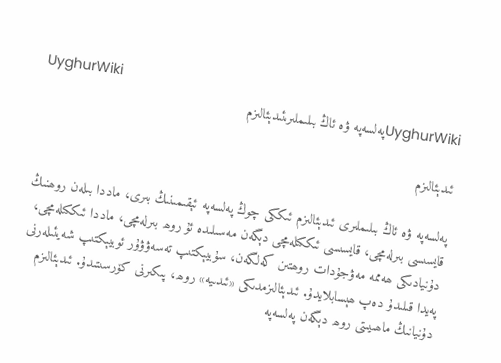UyghurWiki
UyghurWikiپەلسەپە ۋە ئاڭ بىلىملىرىئىدېئالىزم

ئىدېئالىزم

پەلسەپە ۋە ئاڭ بىلىملىرى ئىدېئالىزم ئىككى چوڭ پەلسەپە ئېقىمىنىڭ بىرى، ماددا بىلەن روھنىڭ قايسىسى بىرلەمچى، قايسىسى ئىككىلەمچى دېگەن مەسىلىدە ئۇ روھ بىرلەمچى، ماددا ئىككىلەمچى، دۇنيادىكى ھەممە مەۋجۇدات روھتىن كەلگەن، سۇبيېكتىپ تەسەۋۋۇر ئوبيېكتىپ شەيئىلەرنى پەيدا قىلىدۇ دەپ ھېسابلايدۇ. ئىدېئالىزمدىكى «ئىدىيە» روھ، پىكىرنى كۆرسىتىدۇ. ئىدېئالىزم دۇنيانىڭ ماھىيىتى روھ دېگەن پەلسەپە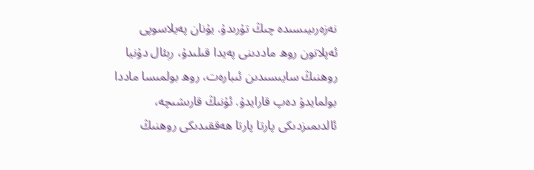نەزەرىيىسىدە چىڭ تۇرىدۇ. يۇنان پەيلاسوپى ئەپلاتون روھ ماددىنى پەيدا قىلىدۇ، رېئال دۇنيا روھنىڭ سايىسىدىن ئىبارەت، روھ بولمىسا ماددا بولمايدۇ دەپ قارايدۇ. ئۇنىڭ قارىشىچە، ئالدىمىزدىكى پارتا پارتا ھەققىدىكى روھنىڭ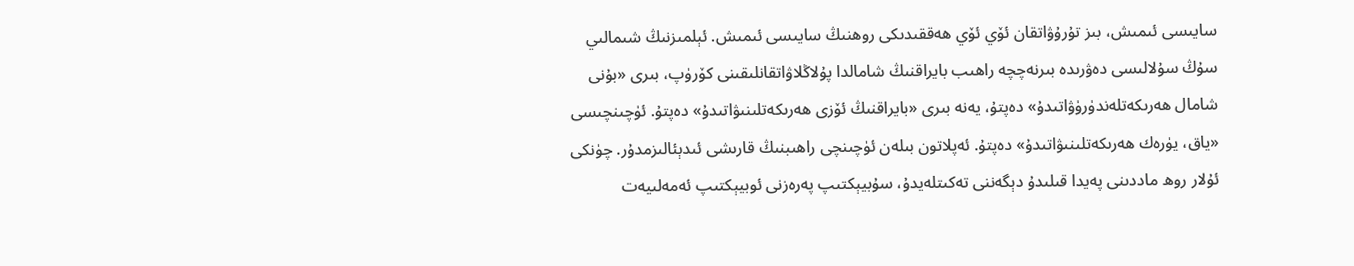سايىسى ئىمىش، بىز تۇرۇۋاتقان ئۆي ئۆي ھەققىدىكى روھنىڭ سايىسى ئىمىش. ئېلمىزنىڭ شىمالىي سۇڭ سۇلالىسى دەۋرىدە بىرنەچچە راھىب بايراقنىڭ شامالدا پۇلاڭلاۋاتقانلىقىنى كۆرۈپ، بىرى «بۇنى شامال ھەرىكەتلەندۈرۈۋاتىدۇ» دەپتۇ، يەنە بىرى «بايراقنىڭ ئۆزى ھەرىكەتلىنىۋاتىدۇ» دەپتۇ. ئۈچىنچىسى «ياق، يۈرەك ھەرىكەتلىنىۋاتىدۇ» دەپتۇ. ئەپلاتون بىلەن ئۈچىنچى راھىبنىڭ قارىشى ئىدېئالىزمدۇر. چۈنكى ئۇلار روھ ماددىنى پەيدا قىلىدۇ دېگەننى تەكىتلەيدۇ، سۇبيېكتىپ پەرەزنى ئوبيېكتىپ ئەمەلىيەت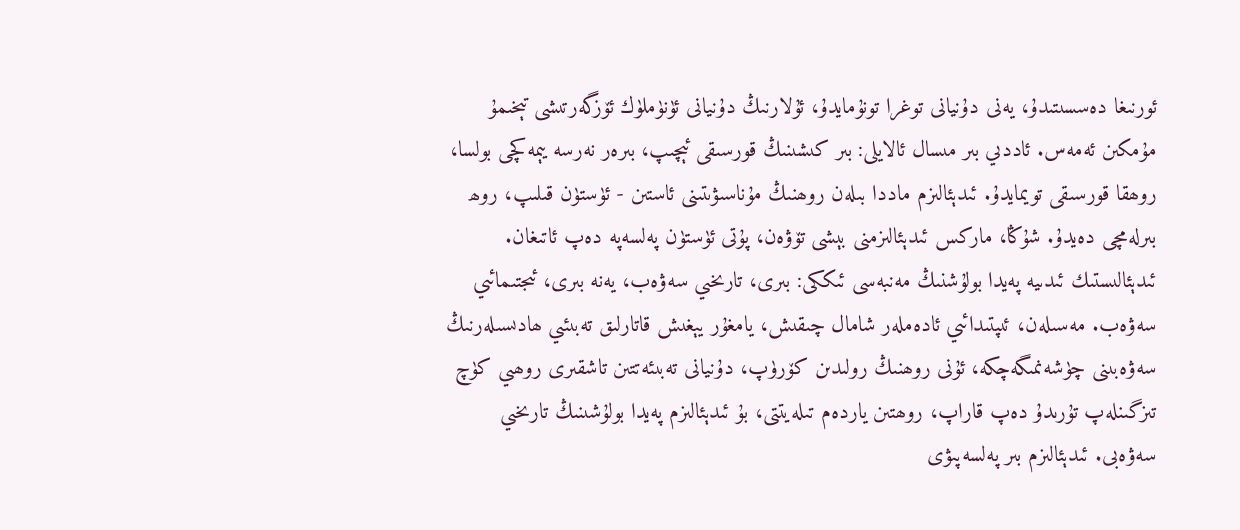ئورنىغا دەسسىتىدۇ، يەنى دۇنيانى توغرا تونۇمايدۇ، ئۇلارنىڭ دۇنيانى ئۈنۈملۈك ئۆزگەرتىشى تېخىمۇ مۇمكىن ئەمەس. ئاددىي بىر مىسال ئالايلى: بىر كىشىنىڭ قورسىقى ئېچىپ، بىرەر نەرسە يېمەكچى بولسا، روھقا قورسىقى تويمايدۇ. ئىدېئالىزم ماددا بىلەن روھنىڭ مۇناسىۋىتىنى ئاستىن - ئۈستۈن قىلىپ، روھ بىرلەمچى دەيدۇ. شۇڭا، ماركس ئىدېئالىزمنى بېشى تۆۋەن، پۇتى ئۈستۈن پەلسەپە دەپ ئاتىغان. ئىدېئالىستىك ئىدىيە پەيدا بولۇشنىڭ مەنبەسى ئىككى: بىرى، تارىخىي سەۋەب، يەنە بىرى، ئىجتىمائىي سەۋەب. مەسىلەن، ئىپتىدائىي ئادەملەر شامال چىقىش، يامغۇر يېغىش قاتارلىق تەبىئىي ھادىسىلەرنىڭ سەۋەبىنى چۈشەنمىگەچكە، ئۇنى روھنىڭ رولىدىن كۆرۈپ، دۇنيانى تەبىئەتتىن تاشقىرى روھىي كۈچ تىزگىنلەپ تۇرىدۇ دەپ قاراپ، روھتىن ياردەم تىلەيتتى، بۇ ئىدېئالىزم پەيدا بولۇشىنىڭ تارىخىي سەۋەبى. ئىدېئالىزم بىر پەلسەپىۋى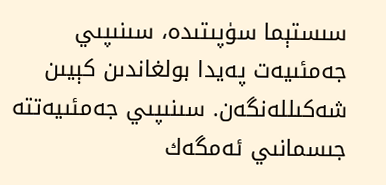سىستېما سۈپىتىدە، سىنىپىي جەمئىيەت پەيدا بولغاندىن كېيىن شەكىللەنگەن. سىنىپىي جەمئىيەتتە جىسمانىي ئەمگەك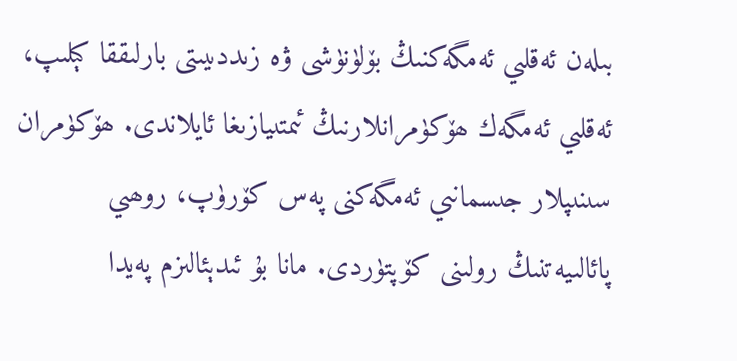بىلەن ئەقلىي ئەمگەكنىڭ بۆلۈنۈشى ۋە زىددىيىتى بارلىققا كېلىپ، ئەقلىي ئەمگەك ھۆكۈمرانلارنىڭ ئىمتىيازىغا ئايلاندى. ھۆكۈمران سىنىپلار جىسمانىي ئەمگەكنى پەس كۆرۈپ، روھىي پائالىيەتنىڭ رولىنى كۆپتۈردى. مانا بۇ ئىدېئالىزم پەيدا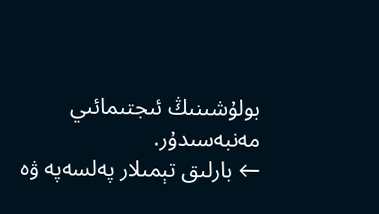بولۇشىنىڭ ئىجتىمائىي مەنبەسىدۇر.
← بارلىق تېمىلار پەلسەپە ۋە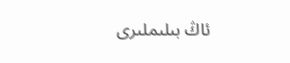ئاڭ بىلىملىرى